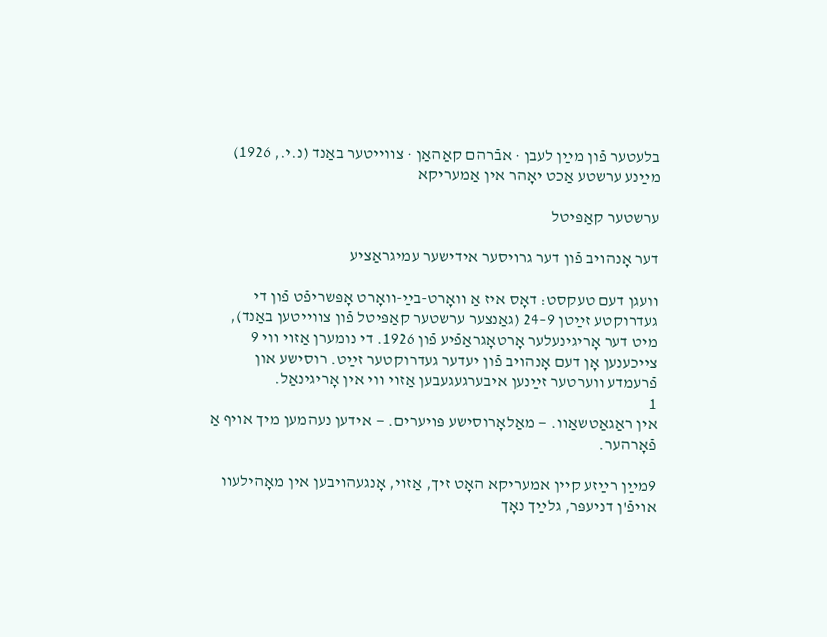בלעטער פֿון מײַן לעבן · אבֿרהם קאַהאַן · צװײטער באַנד (נ.י., 1926)
מײַנע ערשטע אַכט יאָהר אין אַמעריקא

ערשטער קאַפּיטל

דער אָנהױב פֿון דער גרױסער אידישער עמיגראַציע

װעגן דעם טעקסט: דאָס איז אַ װאָרט-בײַ-װאָרט אָפּשריפֿט פֿון די געדרוקטע זײַטן 9–24 (גאַנצער ערשטער קאַפּיטל פֿון צװײטען באַנד), מיט דער אָריגינעלער אָרטאָגראַפֿיע פֿון 1926. די נומערן אַזױ װי 9 צײכענען אָן דעם אָנהױב פֿון יעדער געדרוקטער זײַט. רוסישע און פֿרעמדע װערטער זײַנען איבערגעגעבען אַזױ װי אין אָריגינאַל.
1
אין ראַגאַטשאַװ. — מאַלאָרוסישע פּױערים. — אידען נעהמען מיך אױף אַ פֿאָרהער.

9מײַן רײַזע קײן אמעריקא האָט זיך, אַזױ, אָנגעהױבען אין מאָהילעװ אױפֿ'ן דניעפּר, גלײַך נאָך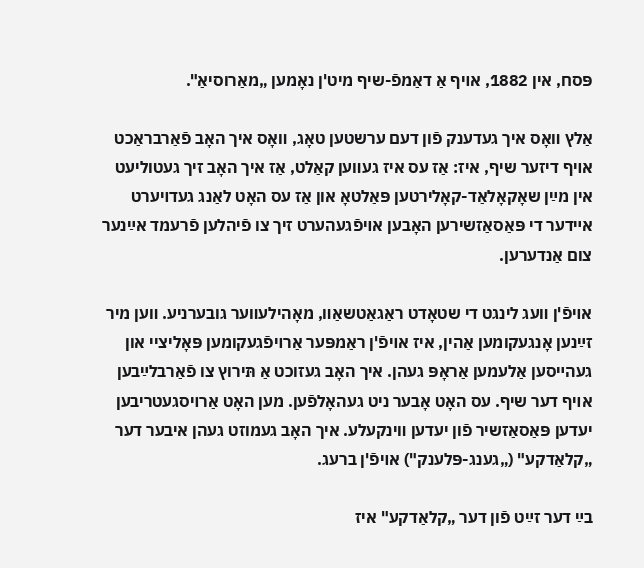פּסח, אין 1882, אױף אַ דאַמפֿ-שיף מיט'ן נאָמען „מאַרוסיאַ".

אַלץ װאָס איך געדענק פֿון דעם ערשטען טאָג, װאָס איך האָב פֿאַרבראַכט אױף דיזער שיף, איז: אַז עס איז געװען קאַלט, אַז איך האָב זיך געטוליעט אין מײַן שאָקאָלאַד-קאָלירטען פּאַלטאָ און אַז עס האָט לאַנג געדױערט אײדער די פּאַסאַזשירען האָבען אױפֿגעהערט זיך צו פֿיהלען פֿרעמד אײַנער צום אַנדערען.

אױפֿ'ן װעג לינגט די שטאָדט ראַגאַטשאַװ, מאָהילעװער גובערניע. װען מיר זײַנען אָנגעקומען אַהין, איז אױפֿ'ן ראַמפּער אַרױפֿגעקומען פּאָליציי און געהײסען אַלעמען אַראָפּ געהן. איך האָב געזוכט אַ תּירוץ צו פֿאַרבלײַבען אױף דער שיף. עס האָט אָבער ניט געהאָלפֿען. מען האָט אַרױסגעטריבען יעדען פּאַסאַזשיר פֿון יעדען װינקעלע. איך האָב געמוזט געהן איבער דער „קלאַדקע" („גענג-פּלענק") אױפֿ'ן ברעג.

בײַ דער זײַט פֿון דער „קלאַדקע" איז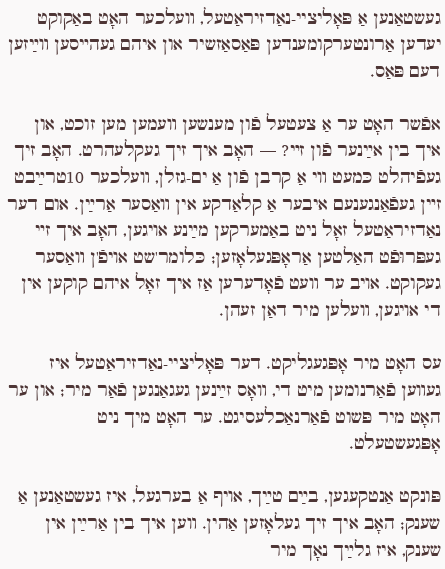געשטאַנען אַ פּאָליציי-נאַדזיראַטעל, װעלכער האָט באַקוקט יעדען אַרונטערקומענדען פּאַסאַזשיר און איהם געהײסען װײַזען דעם פּאַס.

אפֿשר האָט ער אַ צעטעל פֿון מענשען װעמען מען זוכט, און איך בין אײַנער פֿון זײ? — האָב איך זיך געקלעהרט. האָב זיך געפֿיהלט כּמעט װי אַ קרבן פֿון אַ ים-גזלן, װעלכער 10טרײַבט זײן געפֿאַנגענעם איבער אַ קלאַדקע אין װאַסער אַרײַן. אום דער נאַדזיראַטעל זאָל ניט באַמערקען מײַנע אױגען, האָב איך זײ געפּרוּפֿט האַלטען אַראָפּגעלאָזען; כּלומר'שט אױפֿ'ן װאַסער געקוקט. אױב ער װעט פֿאָדערען אַז איך זאָל איהם קוקען אין די אױגען, װעלען מיר דאַן זעהן.

עס האָט מיר אָפּגעגליקט. דער פּאָליציי-נאַדזיראַטעל איז געװען פֿאַרנומען מיט די, װאָס זײַנען געגאַנגען פֿאַר מיר; און ער האָט מיר פּשוט פֿאַרנאַכלעסיגט. ער האָט מיך ניט אָפּגעשטעלט.

פּונקט אַנטקעגען, בײַם טײַך, אױף אַ בערגעל, איז געשטאַנען אַ שענק; האָב איך זיך געלאָזען אַהין. װען איך בין אַרײַן אין שענק, איז גלײַך נאָך מיר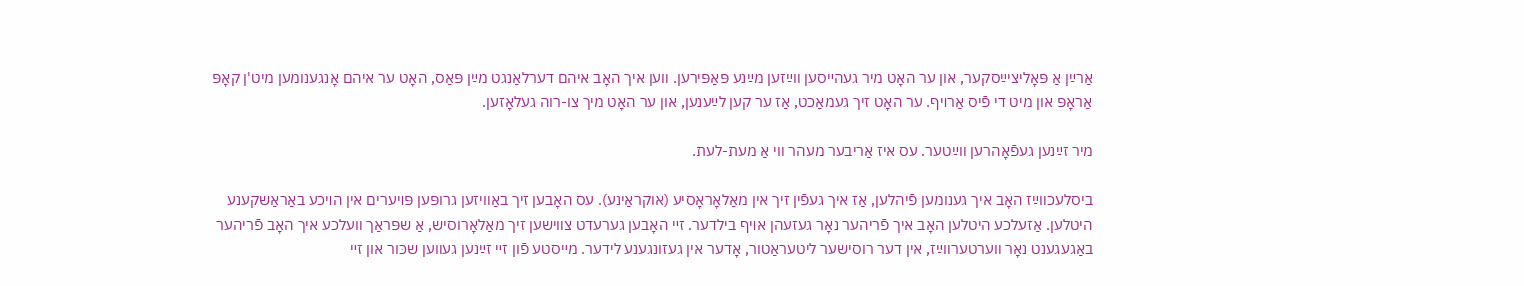אַרײַן אַ פּאָליציײַסקער, און ער האָט מיר געהײסען װײַזען מײַנע פּאַפּירען. װען איך האָב איהם דערלאַנגט מײַן פּאַס, האָט ער איהם אָנגענומען מיט'ן קאָפּ אַראָפּ און מיט די פֿיס אַרױף. ער האָט זיך געמאַכט, אַז ער קען לײַענען, און ער האָט מיך צו-רוה געלאָזען.

מיר זײַנען געפֿאָהרען װײַטער. עס איז אַריבער מעהר װי אַ מעת-לעת.

ביסלעכװײַז האָב איך גענומען פֿיהלען, אַז איך געפֿין זיך אין מאַלאָראָסיע (אוקראַינע). עס האָבען זיך באַװיזען גרופּען פּױערים אין הױכע באַראַשקענע היטלען. אַזעלכע היטלען האָב איך פֿריהער נאָר געזעהן אױף בילדער. זײ האָבען גערעדט צװישען זיך מאַלאָרוסיש, אַ שפּראַך װעלכע איך האָב פֿריהער באַגעגענט נאָר װערטערװײַז, אין דער רוסישער ליטעראַטור, אָדער אין געזונגענע לידער. מײסטע פֿון זײ זײַנען געװען שכּור און זײ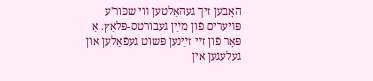האָבען זיך געהאַלטען װי שכּור'ע פּױערים פֿון מײַן געבורטס-פּלאַץ. אַ פּאָר פֿון זײ זײַנען פּשוט געפֿאַלען און געלעגען אין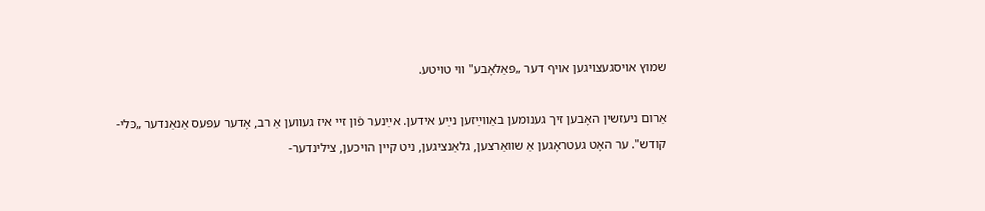שמוץ אױסגעצױגען אױף דער „פּאַלאָבע" װי טױטע.

אַרום ניעזשין האָבען זיך גענומען באַװײַזען נײַע אידען. אײַנער פֿון זײ איז געװען אַ רב, אָדער עפּעס אַנאַנדער „כּלי-קודש". ער האָט געטראָגען אַ שװאַרצען, גלאַנציגען, ניט קײן הױכען, צילינדער-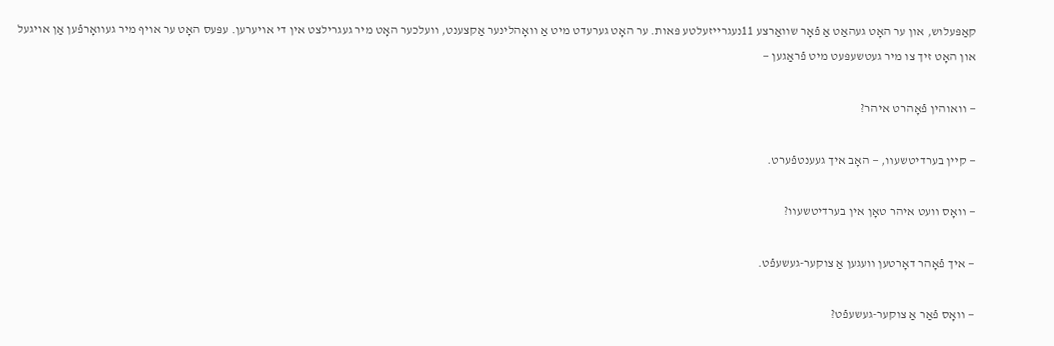קאַפּעלוש, און ער האָט געהאַט אַ פֿאָר שװאַרצע 11נעגרײזעלטע פּאות. ער האָט גערעדט מיט אַ װאָהלינער אַקצענט, װעלכער האָט מיר געגרילצט אין די אױערען. עפּעס האָט ער אױף מיר געװאָרפֿען אַן אױגעל און האָט זיך צו מיר געטשעפּעט מיט פֿראַגען —

— װאוהין פֿאָהרט איהר?

— קײן בערדיטשעװ, — האָב איך געענטפֿערט.

— װאָס װעט איהר טאָן אין בערדיטשעװ?

— איך פֿאָהר דאָרטען װעגען אַ צוקער-געשעפֿט.

— װאָס פֿאַר אַ צוקער-געשעפֿט?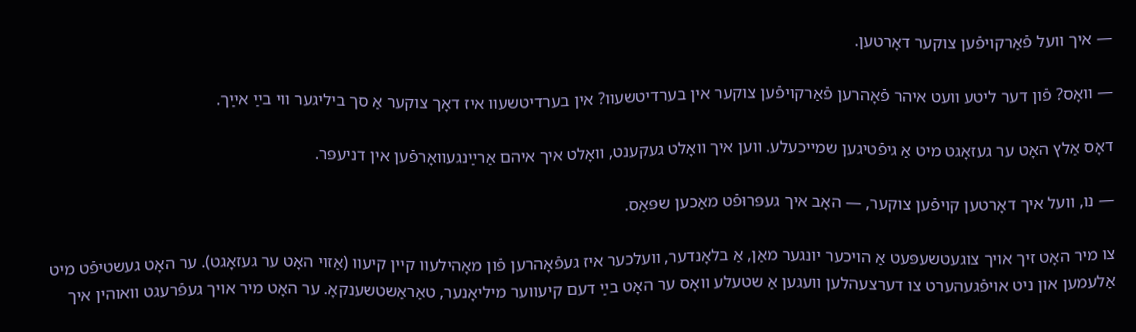— איך װעל פֿאַרקױפֿען צוקער דאָרטען.

— װאָס? פֿון דער ליטע װעט איהר פֿאָהרען פֿאַרקױפֿען צוקער אין בערדיטשעװ? אין בערדיטשעװ איז דאָך צוקער אַ סך ביליגער װי בײַ אײַך.

דאָס אַלץ האָט ער געזאָגט מיט אַ גיפֿטיגען שמײכעלע. װען איך װאָלט געקענט, װאָלט איך איהם אַרײַנגעװאָרפֿען אין דניעפּר.

— נו, װעל איך דאָרטען קױפֿען צוקער, — האָב איך געפּרוּפֿט מאַכען שפּאַס.

צו מיר האָט זיך אױך צוגעטשעפּעט אַ הױכער יונגער מאַן, אַ בלאָנדער, װעלכער איז געפֿאָהרען פֿון מאָהילעװ קײן קיעװ (אַזױ האָט ער געזאָגט). ער האָט געשטיפֿט מיט אַלעמען און ניט אױפֿגעהערט צו דערצעהלען װעגען אַ שטעלע װאָס ער האָט בײַ דעם קיעװער מיליאָנער, טאַראַשטשענקאָ. ער האָט מיר אױך געפֿרעגט װאוהין איך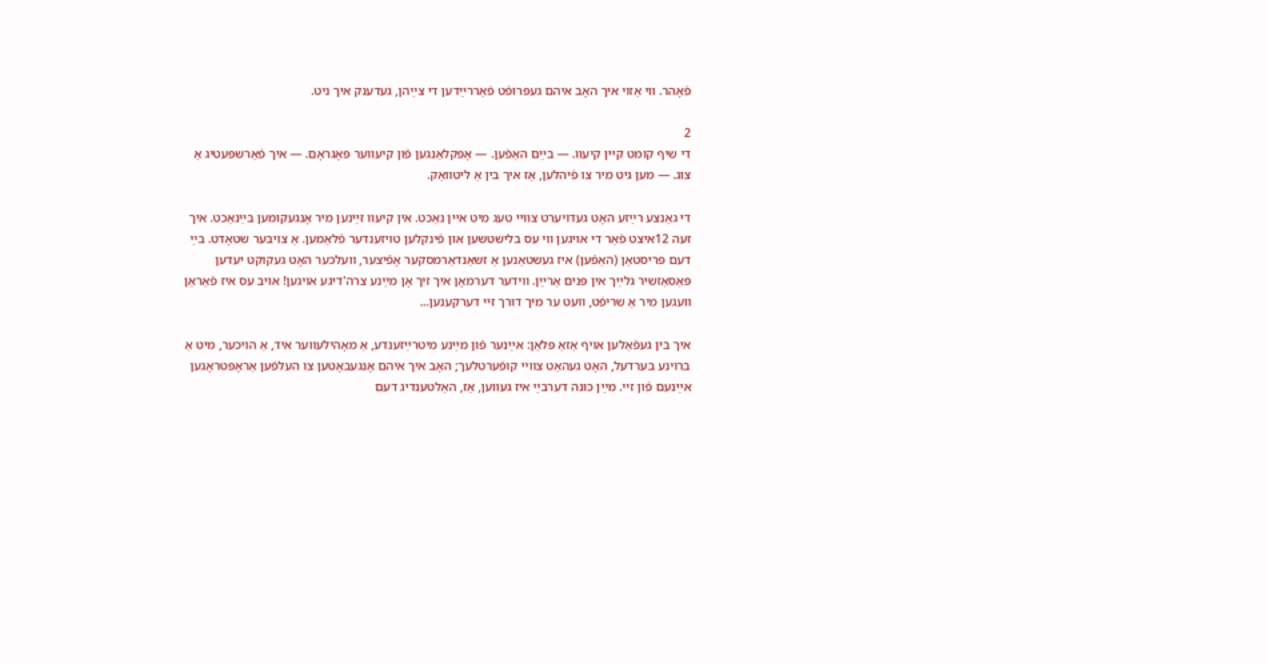פֿאָהר. װי אַזױ איך האָב איהם געפּרוּפֿט פֿאַררײַדען די צײַהן, געדענק איך ניט.

2
די שיף קומט קײן קיעװ. — בײַם האַפֿען. — אָפּקלאַנגען פֿון קיעװער פּאָגראָם. — איך פֿאַרשפּעטיג אַ צוג. — מען גיט מיר צו פֿיהלען, אַז איך בין אַ ליטװאַק.

די גאַנצע רײַזע האָט געדױערט צװײ טעג מיט אײן נאַכט. אין קיעװ זײַנען מיר אָנגעקומען בײַנאַכט. איך זעה 12איצט פֿאַר די אױגען װי עס בלישטשען און פֿינקלען טױזענדער פֿלאַמען. אַ צױבער שטאָדט. בײַ דעם פּריסטאַן (האַפֿען) איז געשטאַנען אַ זשאַנדאַרמסקער אָפֿיצער, װעלכער האָט געקוקט יעדען פּאַסאַזשיר גלײַך אין פּנים אַרײַן. װידער דערמאָן איך זיך אָן מײַנע צרה'דיגע אױגען! אױב עס איז פֿאַראַן װעגען מיר אַ שריפֿט, װעט ער מיך דורך זײ דערקענען...

איך בין געפֿאַלען אױף אַזאַ פּלאַן: אײַנער פֿון מײַנע מיטרײַזענדע, אַ מאָהילעװער איד, אַ הױכער, מיט אַ ברױנע בערדעל, האָט געהאַט צװײ קופֿערטלעך; האָב איך איהם אָנגעבאָטען צו העלפֿען אַראָפּטראָגען אײַנעם פֿון זײ. מײַן כּונה דערבײַ איז געװען, אַז, האַלטענדיג דעם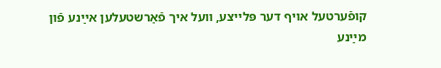קופֿערטעל אױף דער פּלײצע, װעל איך פֿאַרשטעלען אײַנע פֿון מײַנע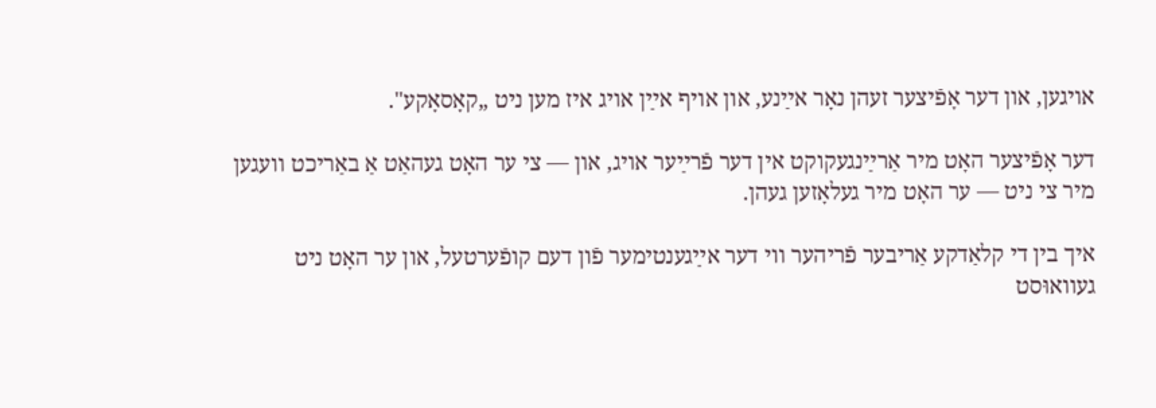אױגען, און דער אָפֿיצער זעהן נאָר אײַנע, און אױף אײַן אױג איז מען ניט „קאָסאָקע".

דער אָפֿיצער האָט מיר אַרײַנגעקוקט אין דער פֿרײַער אױג, און — צי ער האָט געהאַט אַ באַריכט װעגען מיר צי ניט — ער האָט מיר געלאָזען געהן.

איך בין די קלאַדקע אַריבער פֿריהער װי דער אײַגענטימער פֿון דעם קופֿערטעל, און ער האָט ניט געװאוּסט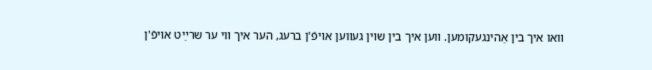װאו איך בין אַהינגעקומען. װען איך בין שױן געװען אױפֿ'ן ברעג, הער איך װי ער שרײַט אױפֿ'ן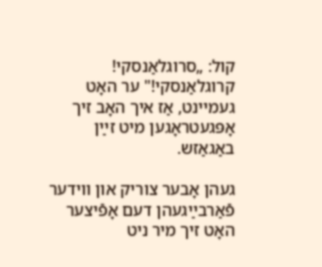קול: „סרוגלאַנסקי! קרוגלאַנסקי!" ער האָט געמײנט, אַז איך האָב זיך אָפּגעטראָגען מיט זײַן באַגאַזש.

געהן אָבער צוריק און װידער פֿאַרבײַגעהן דעם אָפֿיצער האָט זיך מיר ניט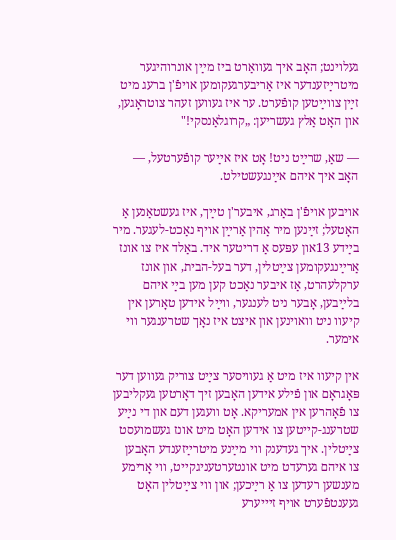געלױנט; האָב איך געװאַרט ביז מײַן אונרוהיגער מיטרײַזענדער איז אַריבערגעקומען אױפֿ'ן ברעג מיט זײַן צװײַטען קופֿערט. ער איז געװען זעהר צוטראָגען, און האָט אַלץ געשריען: „קרוגלאַנסקי!"

— שאַ, שרײַט ניט! אָט איז אײַער קופֿערטעל, — האָב איך איהם אײַנגעשטילט.

אױבען אױפֿ'ן באַרג, איבער'ן טײַך, איז געשטאַנען אַ האָטעל; זײַנען מיר אַהין אַרײַן אױף נאַכט-לעגער. מיר בײַדע 13און עפּעס אַ דריטער איד. באַלד איז צו אונז אַרײַנגעקומען צײַטלין, דער בעל-הבית, און אונז ערקלעהרט, אַז איבער נאַכט קען מען בײַ איהם בלײַבען, אָבער ניט לענגער, װײַל אידען טאָרען אין קיעװ ניט װאוינען און איצט איז נאָך שטרענגער װי אימער.

אין קיעװ איז מיט אַ געװיסער צײַט צוריק געװען דער פּאָגראָם און פֿילע אידען האָבען זיך דאָרטען געקליבען צו פֿאָהרען אין אמעריקא. אָט װעגען דעם און די נײַע שטרענג-קײטען צו אידען האָט מיט אונז געשמועסט צײַטלין. איך געדענק װי מײַנע מיטרײַזענדע האָבען צו איהם גערעדט מיט אונטערטעניגקײט, װי אָרימע מענשען רעדען צו אַ רײַכען; און װי צײַטלין האָט געענטפֿערט אױף זײיערע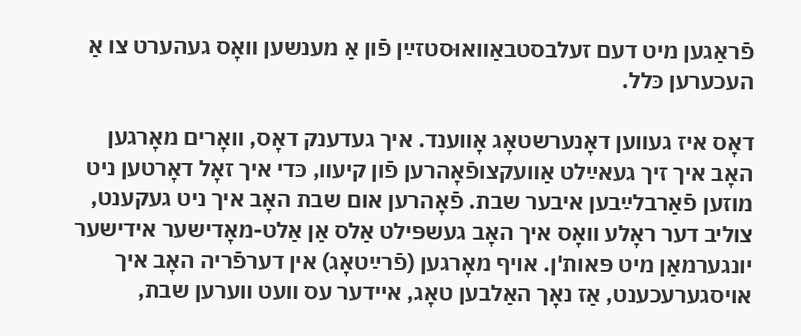פֿראַגען מיט דעם זעלבסטבאַװאוּסטזײַן פֿון אַ מענשען װאָס געהערט צו אַ העכערען כּלל.

דאָס איז געװען דאָנערשטאָג אָװענד. איך געדענק דאָס, װאָרים מאָרגען האָב איך זיך געאײַלט אַװעקצופֿאָהרען פֿון קיעװ, כּדי איך זאָל דאָרטען ניט מוזען פֿאַרבלײַבען איבער שבת. פֿאָהרען אום שבת האָב איך ניט געקענט, צוליב דער ראָלע װאָס איך האָב געשפּילט אַלס אַן אַלט-מאָדישער אידישער יונגערמאַן מיט פּאות'ן. אױף מאָרגען (פֿרײַטאָג) אין דערפֿריה האָב איך אױסגערעכענט, אַז נאָך האַלבען טאָג, אײדער עס װעט װערען שבת,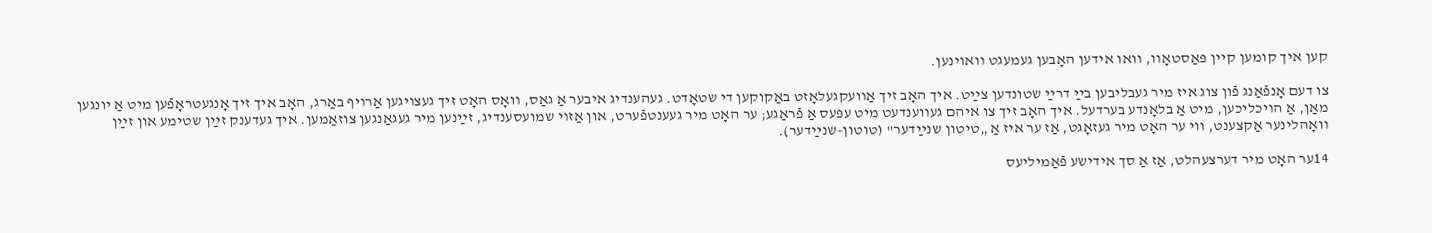קען איך קומען קײן פּאַסטאָװ, װאו אידען האָבען געמעגט װאוינען.

צו דעם אָנפֿאַנג פֿון צוג איז מיר געבליבען בײַ דרײַ שטונדען צײַט. איך האָב זיך אַװעקגעלאָזט באַקוקען די שטאָדט. געהענדיג איבער אַ גאַס, װאָס האָט זיך געצױגען אַרױף באַרג, האָב איך זיך אָנגעטראָפֿען מיט אַ יונגען מאַן, אַ הױכליכען, מיט אַ בלאָנדע בערדעל. איך האָב זיך צו איהם געװענדעט מיט עפּעס אַ פֿראַגע; ער האָט מיר געענטפֿערט, און אַזױ שמועסענדיג, זײַנען מיר געגאַנגען צוזאַמען. איך געדענק זײַן שטימע און זײַן װאָהלינער אַקצענט, װי ער האָט מיר געזאָגט, אַז ער איז אַ „טיטון שנײַדער" (טוטון-שנײַדער).

14ער האָט מיר דערצעהלט, אַז אַ סך אידישע פֿאַמיליעס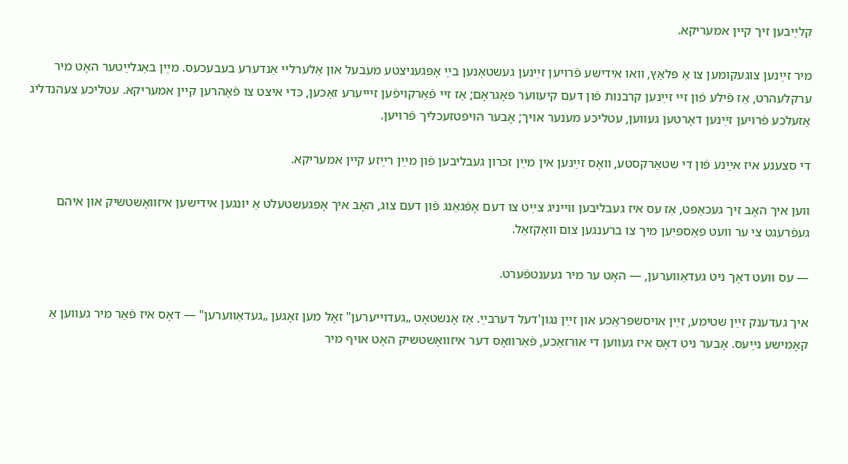קלײַבען זיך קײן אמעריקא.

מיר זײַנען צוגעקומען צו אַ פּלאַץ, װאו אידישע פֿרױען זײַנען געשטאַנען בײַ אָפּגעניצטע מעבעל און אַלערלײ אַנדערע בעבעכעס. מײַן באַגלײַטער האָט מיר ערקלעהרט, אַז פֿילע פֿון זײ זײַנען קרבנות פֿון דעם קיעװער פּאָגראָם; אַז זײ פֿאַרקױפֿען זײיערע זאַכען, כּדי איצט צו פֿאָהרען קײן אמעריקא. עטליכע צעהנדליג אַזעלכע פֿרױען זײַנען דאָרטען געװען, עטליכע מענער אױך; אָבער הױפּטזעכליך פֿרױען.

די סצענע איז אײַנע פֿון די שטאַרקסטע, װאָס זײַנען אין מײַן זכרון געבליבען פֿון מײַן רײַזע קײן אמעריקא.

װען איך האָב זיך געכאַפּט, אַז עס איז געבליבען װײניג צײַט צו דעם אָפֿגאַנג פֿון דעם צוג, האָב איך אָפּגעשטעלט אַ יונגען אידישען איזװאָשטשיק און איהם געפֿרעגט צי ער װעט פּאַספּיִען מיך צו ברענגען צום װאָקזאַל.

— עס װעט דאָך ניט געדאַװערען, — האָט ער מיר געענטפֿערט.

איך געדענק זײַן שטימע, זײַן אױסשפּראַכע און זײַן נגון'דעל דערבײַ. אַז אָנשטאָט „געדױיערען" זאָל מען זאָגען „געדאַװערען" — דאָס איז פֿאַר מיר געװען אַ קאָמישע נײַעס. אָבער ניט דאָס איז געװען די אורזאַכע, פֿאַרװאָס דער איזװאָשטשיק האָט אױף מיר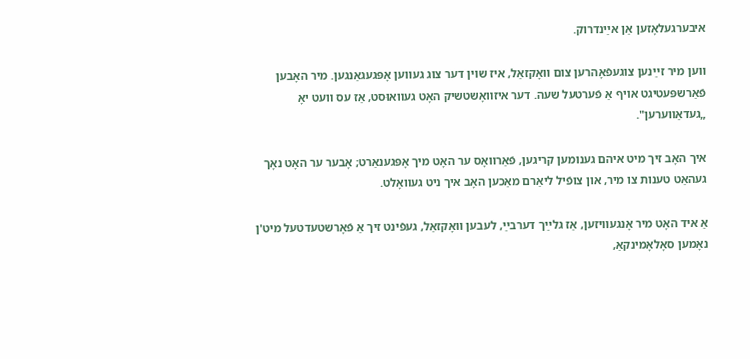איבערגעלאָזען אַן אײַנדרוק.

װען מיר זײַנען צוגעפֿאָהרען צום װאָקזאַל, איז שױן דער צוג געװען אָפּגעגאַנגען. מיר האָבען פֿאַרשפּעטיגט אױף אַ פֿערטעל שעה. דער איזװאָשטשיק האָט געװאוּסט, אַז עס װעט יאָ „געדאַװערען".

איך האָב זיך מיט איהם גענומען קריגען, פֿאַרװאָס ער האָט מיך אָפּגענאַרט; אָבער ער האָט נאָך געהאַט טענות צו מיר, און צופֿיל ליאַרם מאַכען האָב איך ניט געװאָלט.

אַ איד האָט מיר אָנגעװיזען, אַז גלײַך דערבײַ, לעבען װאָקזאַל, געפֿינט זיך אַ פֿאָרשטעדטעל מיט'ן נאָמען סאָלאָמינקאַ,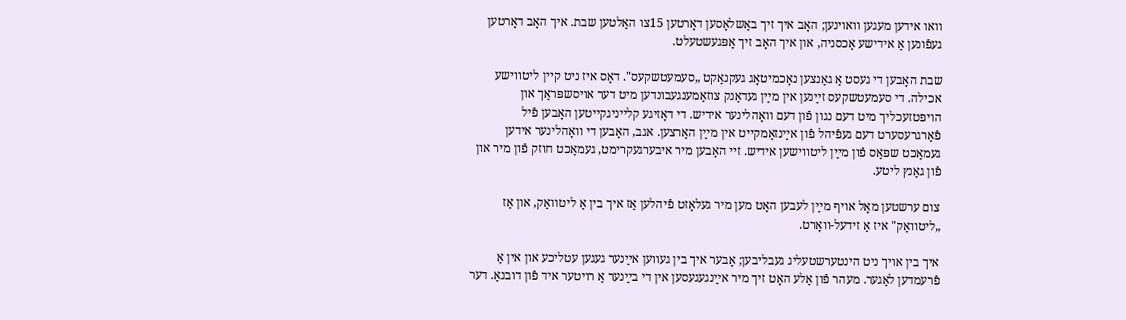װאו אידען מעגען װאוינען; האָב איך זיך באַשלאָסען דאָרטען 15צו האַלטען שבת. איך האָב דאָרטען געפֿונען אַ אידישע אַכסניה, און איך האָב זיך אָפּגעשטעלט.

שבת האָבען די געסט אַ גאַנצען נאָכמיטאָג געקנאַקט „סעמעטשקעס". דאָס איז ניט קײן ליטװישע אכילה. די סעמעטשקעס זײַנען אין מײַן געדאַנק צוזאַמענגעבונדען מיט דער אױסשפּראַך און הױפּטזעכליך מיט דעם נגון פֿון דעם װאָהלינער אידיש. די דאָזיגע קלײניגקײטען האָבען פֿיל פֿאַרגרעסערט דעם געפֿיהל פֿון אײַנזאַמקײט אין מײַן האַרצען. אגב, האָבען די װאָהלינער אידען געמאַכט שפּאַס פֿון מײַן ליטװישען אידיש. זײ האָבען מיר איבערגעקרימט, געמאַכט חוזק פֿון מיר און פֿון גאַנץ ליטע.

צום ערשטען מאָל אױף מײַן לעבען האָט מען מיר געלאָזט פֿיהלען אַז איך בין אַ ליטװאַק, און אַז „ליטװאַק" איז אַ זידעל-װאָרט.

איך בין אױך ניט הינטערשטעליג געבליבען; אָבער איך בין געװען אײַנער געגען עטליכע און אין אַ פֿרעמדען לאַגער. מעהר פֿון אַלע האָט זיך מיר אײַנגעגעסען אין די בײַנער אַ רױטער איד פֿון דובנאַ. דער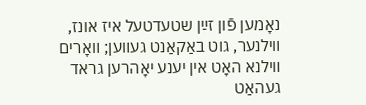נאָמען פֿון זײַן שטעדטעל איז אונז, װילנער, גוט באַקאַנט געװען; װאָרים װילנא האָט אין יענע יאָהרען גראד געהאַט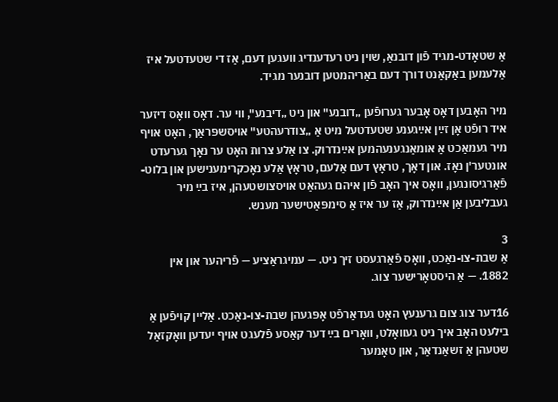אַ שטאָדט-מגיד פֿון דובנאַ, שױן ניט רעדענדיג װעגען דעם, אַז די שטעדטעל איז אַלעמען באַקאַנט דורך דעם באַריהמטען דובנער מגיד.

מיר האָבען דאָס אָבער גערופֿען „דובנע" און ניט „דיבנע", װי ער. דאָס װאָס דיזער איד רופֿט אָן זײַן אײַגענע שטעדטעל מיט אַ „צודרעהטע" אױסשפּראַך, האָט אױף מיר געמאַכט אַ אומאַנגענעהמען אײַנדרוק. צו אַלע צרות האָט ער נאָך גערעדט אונטער'ן נאָז. און דאָך, טראָץ דעם אַלעם, טראָץ אַלע נאָכקרימענישען און בלוט-פֿאַרגיסונגען, װאָס איך האָב פֿון איהם געהאַט אױסצושטעהן, איז בײַ מיר געבליבען אַן אײַנדרוק, אַז ער איז אַ סימפּאַטישער מענש.

3
אַ שבת-צו-נאַכט, װאָס פֿאַרגעסט זיך ניט. — עמיגראַציע — פֿריהער און אין 1882. — אַ היסטאָרישער צוג.

16דער צוג צום גרענעץ האָט געדאַרפֿט אָפּגעהן שבת-צו-נאַכט. אַלײן קױפֿען אַ בילעט האָב איך ניט געװאָלט, װאָרים בײַ דער קאַסע פֿלעגט אױף יעדען װאָקזאַל שטעהן אַ זשאַנדאַר, און טאָמער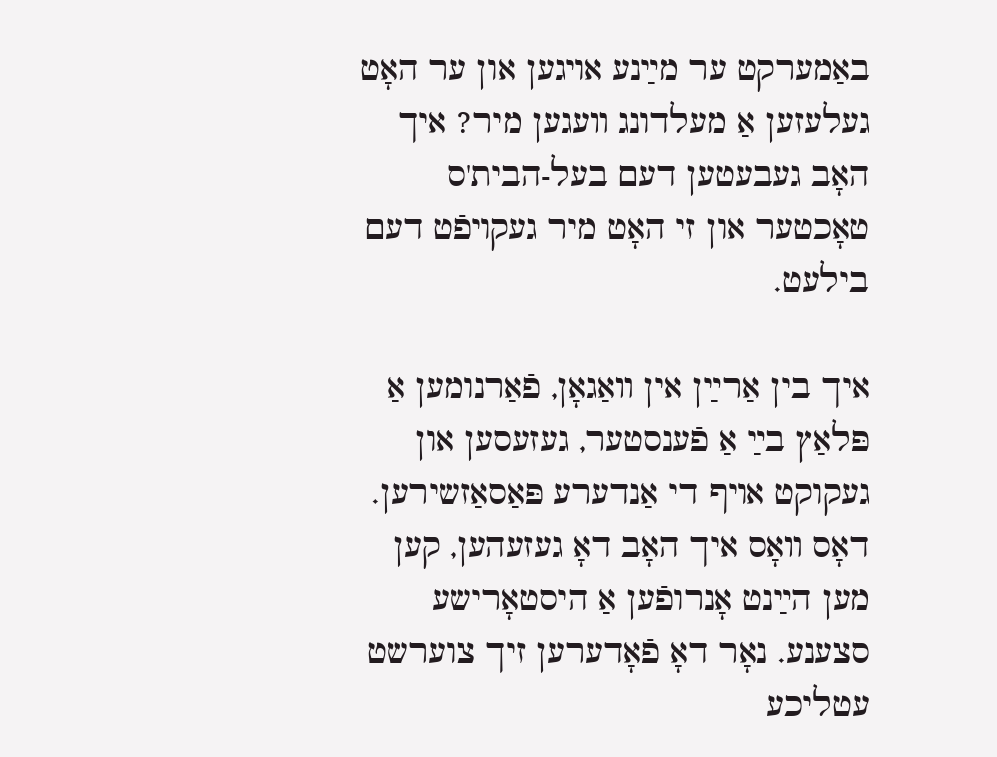באַמערקט ער מײַנע אױגען און ער האָט געלעזען אַ מעלדונג װעגען מיר? איך האָב געבעטען דעם בעל-הבית'ס טאָכטער און זי האָט מיר געקױפֿט דעם בילעט.

איך בין אַרײַן אין װאַגאָן, פֿאַרנומען אַ פּלאַץ בײַ אַ פֿענסטער, געזעסען און געקוקט אױף די אַנדערע פּאַסאַזשירען. דאָס װאָס איך האָב דאָ געזעהען, קען מען הײַנט אָנרופֿען אַ היסטאָרישע סצענע. נאָר דאָ פֿאָדערען זיך צוערשט עטליכע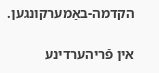הקדמה-באַמערקונגען.

אין פֿריהערדינע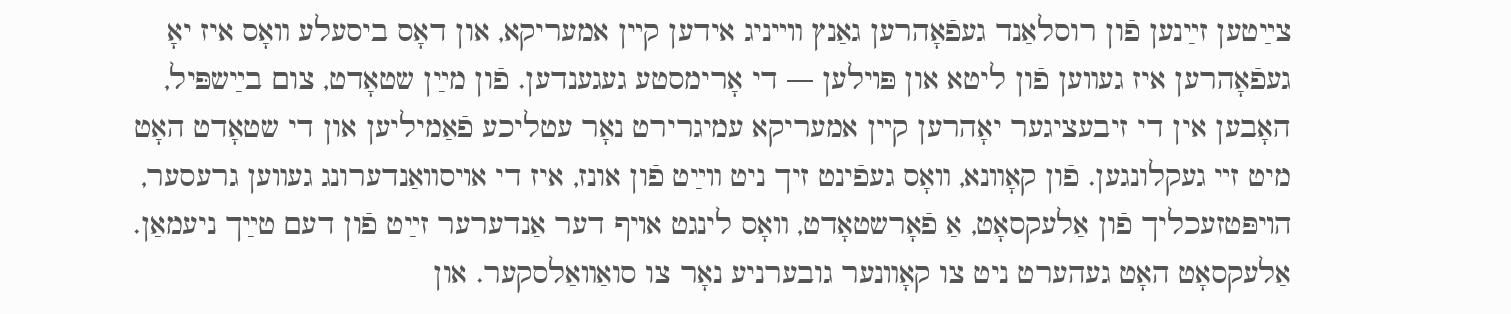צײַטען זײַנען פֿון רוסלאַנד געפֿאָהרען גאַנץ װײניג אידען קײן אמעריקא, און דאָס ביסעלע װאָס איז יאָ געפֿאָהרען איז געװען פֿון ליטא און פּױלען — די אָרימסטע געגענדען. פֿון מײַן שטאָדט, צום בײַשפּיל, האָבען אין די זיבעציגער יאָהרען קײן אמעריקא עמיגרירט נאָר עטליכע פֿאַמיליען און די שטאָדט האָט מיט זײ געקלונגען. פֿון קאָװנא, װאָס געפֿינט זיך ניט װײַט פֿון אונז, איז די אױסװאַנדערונג געװען גרעסער, הױפּטזעכליך פֿון אַלעקסאָט, אַ פֿאָרשטאָדט, װאָס לינגט אױף דער אַנדערער זײַט פֿון דעם טײַך ניעמאַן. אַלעקסאָט האָט געהערט ניט צו קאָװנער גובערניע נאָר צו סואַװאַלסקער. און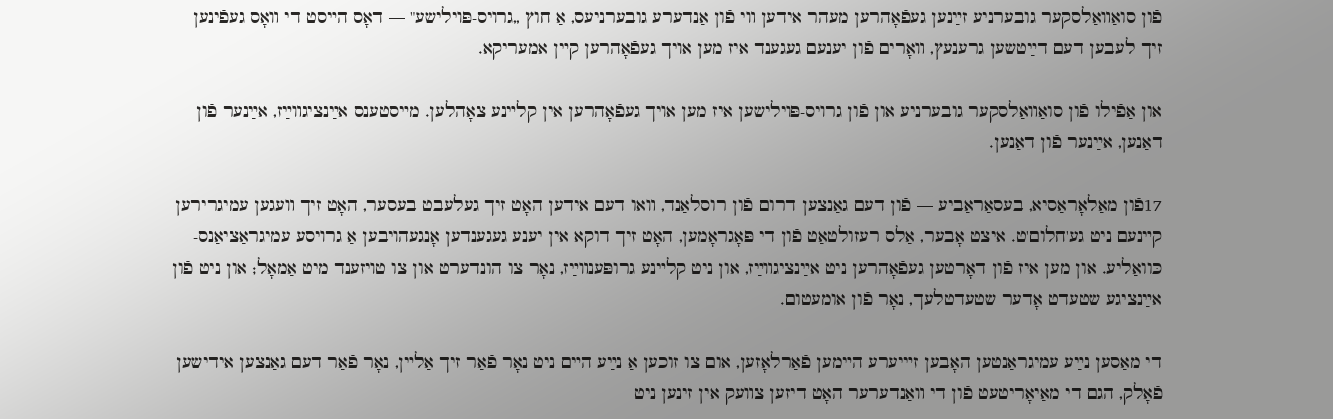פֿון סואַװאַלסקער גובערניע זײַנען געפֿאָהרען מעהר אידען װי פֿון אַנדערע גובערניעס, אַ חוץ „גרױס-פּױלישע" — דאָס הײסט די װאָס געפֿינען זיך לעבען דעם דײַטשען גרענעץ, װאָרים פֿון יענעם געגענד איז מען אױך געפֿאָהרען קײן אמעריקא.

און אַפֿילו פֿון סואַװאַלסקער גובערניע און פֿון גרױס-פּױלישען איז מען אױך געפֿאָהרען אין קלײנע צאָהלען. מײסטענס אײַנציגװײַז, אײַנער פֿון דאַנען, אײַנער פֿון דאַנען.

17פֿון מאַלאָראַסיא, בעסאַראַביע — פֿון דעם גאַנצען דרום פֿון רוסלאַנד, װאו דעם אידען האָט זיך געלעבט בעסער, האָט זיך װעגען עמיגרירען קײנעם ניט גע'חלום'ט. איצט אָבער, אַלס רעזולטאַט פֿון די פּאָגראָמען, האָט זיך דוקא אין יענע געגענדען אָנגעהױבען אַ גרױסע עמיגראַציאַנס-כּוואַליע. און מען איז פֿון דאָרטען געפֿאָהרען ניט אײַנציגװײַז, און ניט קלײנע גרופּענװײַז, נאָר צו הונדערט און צו טױזענד מיט אַמאָל; און ניט פֿון אײַנציגע שטעדט אָדער שטעדטלעך, נאָר פֿון אומעטום.

די מאַסען נײַע עמיגראַנטען האָבען זײיערע הײמען פֿאַרלאָזען, אום צו זוכען אַ נײַע הײם ניט נאָר פֿאַר זיך אַלײן, נאָר פֿאַר דעם גאַנצען אידישען פֿאָלק, הגם די מאַיאָריטעט פֿון די װאַנדערער האָט דיזען צװעק אין זינען ניט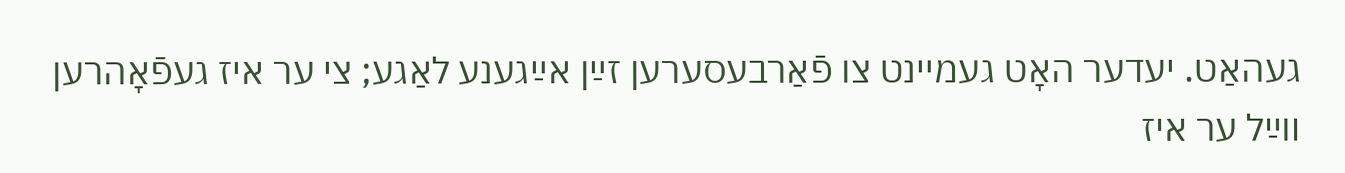געהאַט. יעדער האָט געמײנט צו פֿאַרבעסערען זײַן אײַגענע לאַגע; צי ער איז געפֿאָהרען װײַל ער איז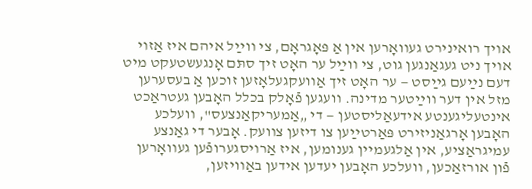אױך רואינירט געװאָרען אין אַ פּאָגראָם, צי װײַל איהם איז אַזױ אױך ניט געגאַנגען גוט, צי װײַל ער האָט זיך סתּם אָנגעשטעקט מיט דעם נײַעם גײַסט — ער האָט זיך אַװעקגעלאָזען זוכען אַ בעסערען מזל אין דער װײַטער מדינה. װעגען פֿאָלק בכלל האָבען געטראַכט אינטעליגענטע אידעאַליסטען — די „אַמעריקאַנצעס", װעלכע האָבען אָרגאַניזירט פּאַרטײַען צו דיזען צװעק. אָבער די גאַנצע עמיגראַציע, אין אַלגעמײן גענומען, איז אַרױסגערופֿען געװאָרען פֿון אורזאַכען, װעלכע האָבען יעדען אידען באַװיזען,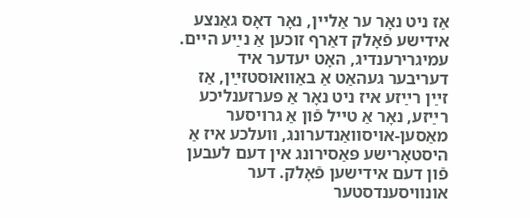אַז ניט נאָר ער אַלײן, נאָר דאָס גאַנצע אידישע פֿאָלק דאַרף זוכען אַ נײַע הײם. עמיגרירענדיג, האָט יעדער איד דעריבער געהאַט אַ באַװאוּסטזײַן, אַז זײַן רײַזע איז ניט נאָר אַ פּערזענליכע רײַזע, נאָר אַ טײל פֿון אַ גרױסער מאַסען-אױסװאַנדערונג, װעלכע איז אַ היסטאָרישע פּאַסירונג אין דעם לעבען פֿון דעם אידישען פֿאָלק. דער אונװיסענדסטער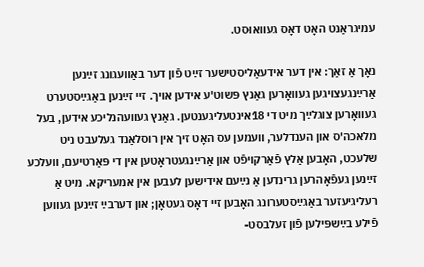עמיגראַנט האָט דאָס געװאוּסט.

נאָך אַ זאַך: אין דער אידעאַליסטישער זײַט פֿון דער באַװעגונג זײַנען אַרײַנגעצױגען געװאָרען גאַנץ פּשוט'ע אידען אױך. זײ זײַנען באַגײַסטערט געװאָרען צוגלײַך מיט די 18אינטעליגענטען. גאַנץ געװעהנליכע אידען, בעל מלאכה'ס און הענדלער, װעמען עס האָט זיך אין רוסלאַנד געלעבט ניט שלעכט, האָבען אַלץ פֿאַרקױפֿט און אַרײַנגעטראָטען אין די פּאַרטיעם, װעלכע זײַנען געפֿאָהרען גרינדען אַ נײַעם אידישען לעבען אין אמעריקא. מיט אַ רעליגיעזער באַגײַסטערונג האָבען זײ דאָס געטאָן; און דערבײַ זײַנען געװען פֿילע בײַשפּילען פֿון זעלבסט-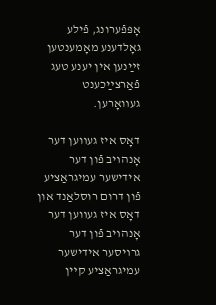אָפּפֿערונג, פֿילע גאָלדענע מאָמענטען זײַנען אין יענע טעג פֿאַרצײַכענט געװאָרען.

דאָס איז געװען דער אָנהױב פֿון דער אידישער עמיגראַציע פֿון דרום רוסלאַנד און דאָס איז געװען דער אָנהױב פֿון דער גרױסער אידישער עמיגראַציע קײן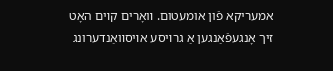אמעריקא פֿון אומעטום. װאָרים קױם האָט זיך אָנגעפֿאַנגען אַ גרױסע אױסװאַנדערונג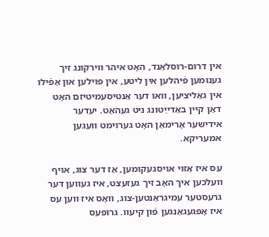אין דרום-רוסלאַנד, האָט איהר װירקונג זיך גענומען פֿיהלען אין ליטע, אין פּױלען און אַפֿילו אין גאַליציען, װאו דער אַנטיסעמיטיזם האָט דאַן קײן באַדײַטונג ניט געהאַט. יעדער אידישער אָרימאַן האָט גערױמט װעגען אמעריקא.

עס איז אַזױ אױסגעקומען, אַז דער צוג, אױף װעלכען איך האָב זיך געזעצט, איז געװען דער גרעסטער עמיגראַנטען-צוג, װאָס איז װען עס איז אָפּגעגאַנגען פֿון קיעװ. גרופּעס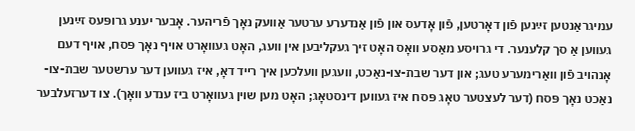עמיגראַנטען זײַנען פֿון דאָרטען, פֿון אָדעס און פֿון אַנדערע ערטער אַװעק נאָך פֿריהער. אָבער יענע גרופּעס זײַנען געװען אַ סך קלענער. די גרױסע מאַסע װאָס האָט זיך געקליבען אין װעג, האָט געװאָרט אױף נאָך פּסח, אױף דעם אָנהױב פֿון װאַרימערע טעג; און דער שבת-צו-נאַכט, װעגען װעלכען איך רײד דאָ, איז געװען דער ערשטער שבת-צו-נאַכט נאָך פּסח (דער לעצטער טאָג פּסח איז געװען דינסטאָג; האָט מען שױן געװאָרט ביז ענדע װאָך). צו דערזעלבער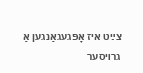צײַט איז אָפּגעגאַנגען אַ גרױסער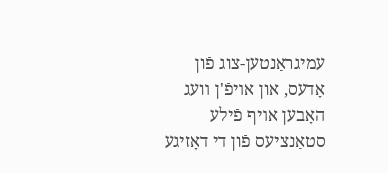עמיגראַנטען-צוג פֿון אָדעס, און אױפֿ'ן װעג האָבען אױף פֿילע סטאַנציעס פֿון די דאָזיגע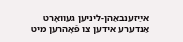אײַזענבאַהן-ליניען געװאָרט אַנדערע אידען צו פֿאָהרען מיט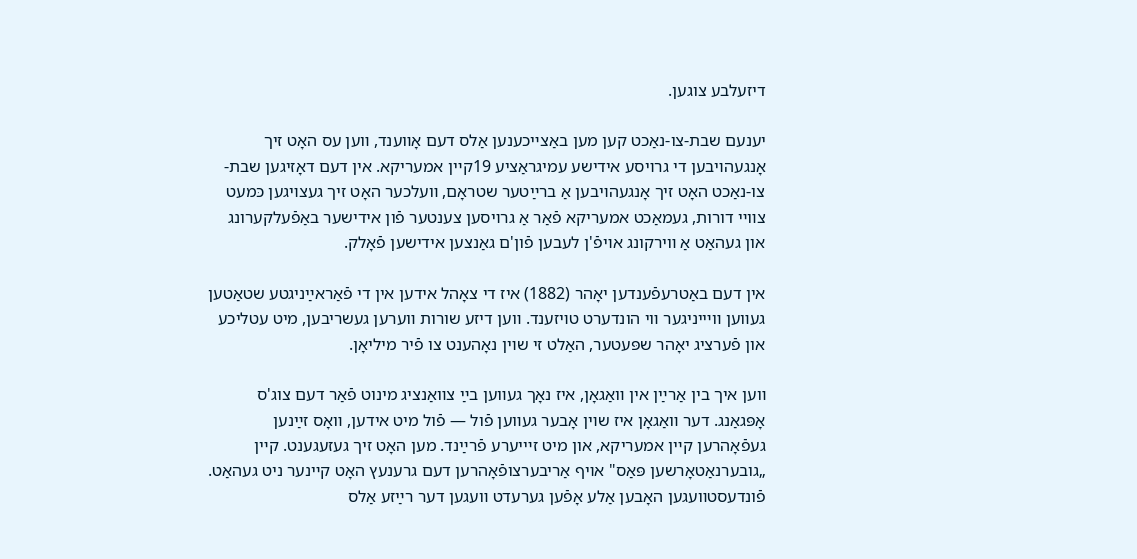דיזעלבע צוגען.

יענעם שבת-צו-נאַכט קען מען באַצײכענען אַלס דעם אָװענד, װען עס האָט זיך אָנגעהױבען די גרױסע אידישע עמיגראַציע 19קײן אמעריקא. אין דעם דאָזיגען שבת-צו-נאַכט האָט זיך אָנגעהױבען אַ ברײַטער שטראָם, װעלכער האָט זיך געצױגען כּמעט צװײ דורות, געמאַכט אמעריקא פֿאַר אַ גרױסען צענטער פֿון אידישער באַפֿעלקערונג און געהאַט אַ װירקונג אױפֿ'ן לעבען פֿון'ם גאַנצען אידישען פֿאָלק.

אין דעם באַטרעפֿענדען יאָהר (1882) איז די צאָהל אידען אין די פֿאַראײַניגטע שטאַטען געװען װײיניגער װי הונדערט טױזענד. װען דיזע שורות װערען געשריבען, מיט עטליכע און פֿערציג יאָהר שפּעטער, האַלט זי שױן נאָהענט צו פֿיר מיליאָן.

װען איך בין אַרײַן אין װאַגאָן, איז נאָך געװען בײַ צװאַנציג מינוט פֿאַר דעם צוג'ס אָפּגאַנג. דער װאַגאָן איז שױן אָבער געװען פֿול — פֿול מיט אידען, װאָס זײַנען געפֿאָהרען קײן אמעריקא, און מיט זײיערע פֿרײַנד. מען האָט זיך געזעגענט. קײן „גובערנאַטאָרשען פּאַס" אױף אַריבערצופֿאָהרען דעם גרענעץ האָט קײנער ניט געהאַט. פֿונדעסטװעגען האָבען אַלע אָפֿען גערעדט װעגען דער רײַזע אַלס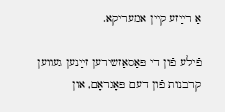אַ רײַזע קײן אמעריקא.

פֿילע פֿון די פּאַסאַזשירען זײַנען געװען קרבנות פֿון דעם פּאָגראָם, און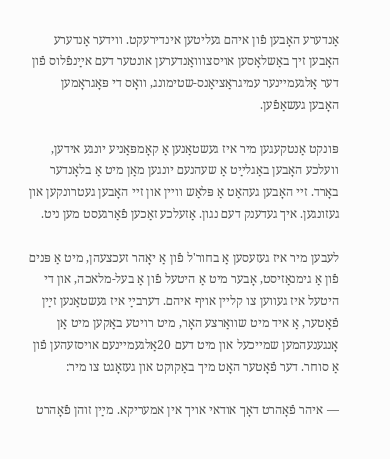אַנדערע האָבען פֿון איהם געליטען אינדירעקט. װידער אַנדערע האָבען זיך באַשלאָסען אױסצוװאַנדערען אונטער דעם אײַנפֿלוס פֿון דער אַלגעמײנער עמיגראַציאַנס-שטימונג, װאָס די פּאָגראָמען האָבען געשאַפֿען.

פּונקט אַנטקעגען מיר איז געשטאַנען אַ קאָמפּאַניע יונגע אידען, װעלכע האָבען באַגלײַט אַ שעהנעם יונגען מאַן מיט אַ בלאָנדער באָרד. זײ האָבען געהאַט אַ פּלאַש װײן און זײ האָבען געטרונקען און געזונגען. איך געדענק דעם נגון. אַזעלכע זאַכען פֿאַרגעסט מען ניט.

לעבען מיר איז געזעסען אַ בחור'ל פֿון אַ יאָהר זעכצעהן, מיט אַ פּנים פֿון אַ גימנאַזיסט, אָבער מיט אַ היטעל פֿון אַ בעל-מלאכה, און די היטעל איז געװען צו קלײן אױף איהם. דערבײַ איז געשטאַנען זײַן פֿאָטער, אַ איד מיט שװאַרצע האָר, מיט רױטע באַקען מיט אַן אָנגענעהמען שמײכעל און מיט דעם 20אַלגעמײנעם אױסזעהען פֿון אַ סוחר. דער פֿאָטער האָט מיך באַקוקט און געזאָגט צו מיר:

— איהר פֿאָהרט דאָך אודאי אױך אין אמעריקא. מײַן זוהן פֿאָהרט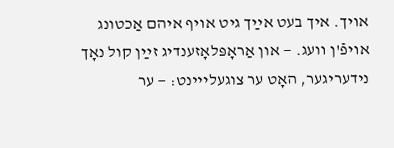אױך. איך בעט אײַך גיט אױף איהם אַכטונג אױפֿ'ן װעג. — און אַראָפּלאָזענדיג זײַן קול נאָך נידעריגער, האָט ער צוגעלײינט: — ער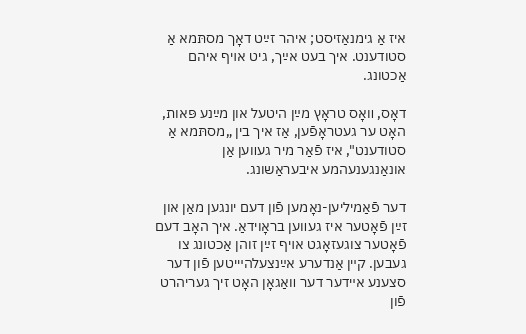איז אַ גימנאַזיסט; איהר זײַט דאָך מסתּמא אַ סטודענט. איך בעט אײַך, גיט אױף איהם אַכטונג.

דאָס, װאָס טראָץ מײַן היטעל און מײַנע פּאות, האָט ער געטראָפֿען, אַז איך בין „מסתּמא אַ סטודענט", איז פֿאַר מיר געװען אַן אונאַנגענעהמע איבעראַשונג.

דער פֿאַמיליען-נאָמען פֿון דעם יונגען מאַן און זײַן פֿאָטער איז געװען בראָוידאַ. איך האָב דעם פֿאָטער צוגעזאָגט אױף זײַן זוהן אַכטונג צו געבען. קײן אַנדערע אײַנצעלהײיטען פֿון דער סצענע אײדער דער װאַגאָן האָט זיך געריהרט פֿון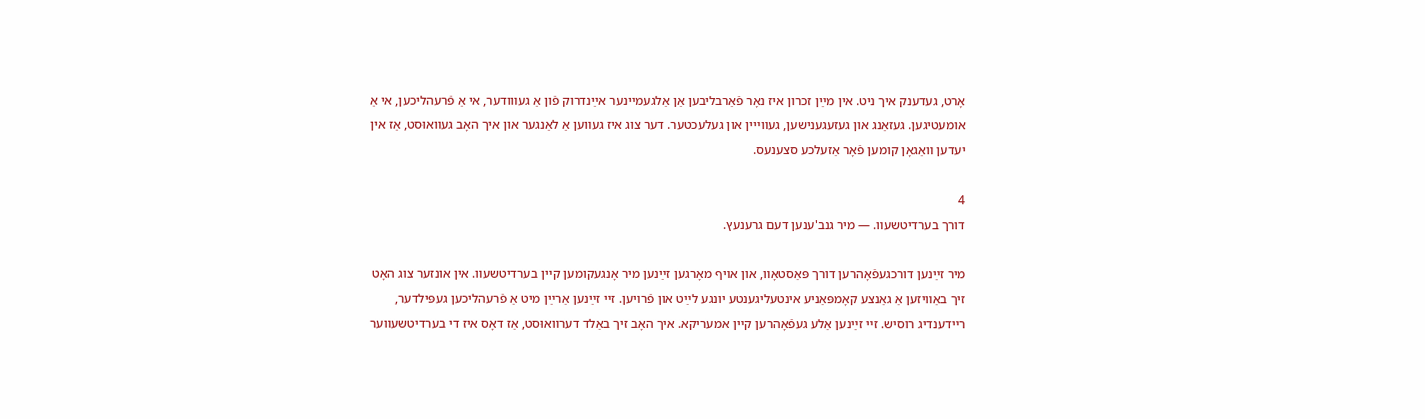אָרט, געדענק איך ניט. אין מײַן זכרון איז נאָר פֿאַרבליבען אַן אַלגעמײנער אײַנדרוק פֿון אַ געװודער, אי אַ פֿרעהליכען, אי אַ אומעטיגען. געזאַנג און געזעגענישען, געװײין און געלעכטער. דער צוג איז געװען אַ לאַנגער און איך האָב געװאוּסט, אַז אין יעדען װאַגאָן קומען פֿאָר אַזעלכע סצענעס.

4
דורך בערדיטשעװ. — מיר גנב'ענען דעם גרענעץ.

מיר זײַנען דורכגעפֿאָהרען דורך פּאַסטאָװ, און אױף מאָרגען זײַנען מיר אָנגעקומען קײן בערדיטשעװ. אין אונזער צוג האָט זיך באַװיזען אַ גאַנצע קאָמפּאַניע אינטעליגענטע יונגע לײַט און פֿרױען. זײ זײַנען אַרײַן מיט אַ פֿרעהליכען געפּילדער, רײדענדיג רוסיש. זײ זײַנען אַלע געפֿאָהרען קײן אמעריקא. איך האָב זיך באַלד דערװאוּסט, אַז דאָס איז די בערדיטשעװער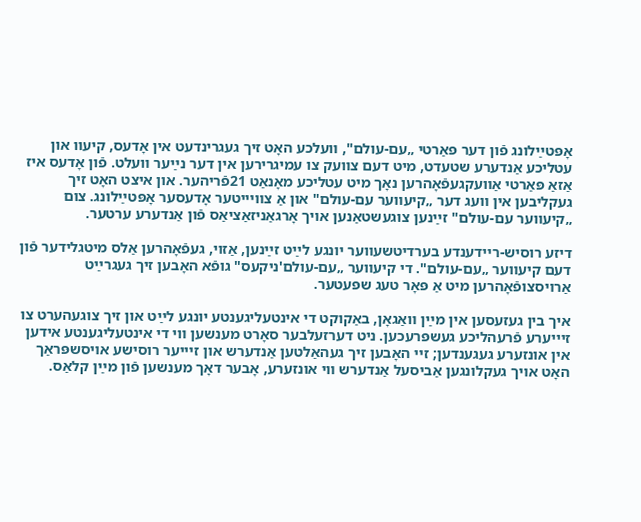אָפּטײַלונג פֿון דער פּאַרטי „עם-עולם", װעלכע האָט זיך געגרינדעט אין אָדעס, קיעװ און עטליכע אַנדערע שטעדט, מיט דעם צװעק צו עמיגרירען אין דער נײַער װעלט. פֿון אָדעס איז אַזאַ פּאַרטי אַװעקגעפֿאָהרען נאָך מיט עטליכע מאָנאַט 21פֿריהער. און איצט האָט זיך געקליבען אין װעג דער „קיעװער עם-עולם" און אַ צװײיטער אָדעסער אָפּטײַלונג. צום „קיעװער עם-עולם" זײַנען צוגעשטאַנען אױך אָרגאַניזאַציאַס פֿון אַנדערע ערטער.

דיזע רוסיש-רײדענדע בערדיטשעװער יונגע לײַט זײַנען, אַזױ, געפֿאָהרען אַלס מיטגלידער פֿון דעם קיעװער „עם-עולם". די קיעװער „עם-עולם'ניקעס" גופֿא האָבען זיך געגרײַט אַרױסצופֿאָהרען מיט אַ פּאָר טעג שפּעטער.

איך בין געזעסען אין מײַן װאַגאָן, באַקוקט די אינטעליגענטע יונגע לײַט און זיך צוגעהערט צו זײיערע פֿרעהליכע געשפּרעכען. ניט דערזעלבער סאָרט מענשען װי די אינטעליגענטע אידען אין אונזערע געגענדען; זײ האָבען זיך געהאַלטען אַנדערש און זײיער רוסישע אױסשפּראַך האָט אױך געקלונגען אַביסעל אַנדערש װי אונזערע, אָבער דאָך מענשען פֿון מײַן קלאַס.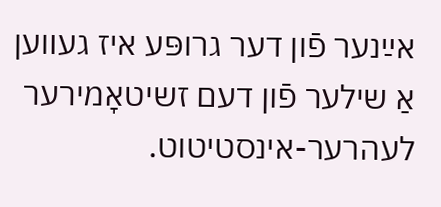אײַנער פֿון דער גרופּע איז געװען אַ שילער פֿון דעם זשיטאָמירער לעהרער-אינסטיטוט.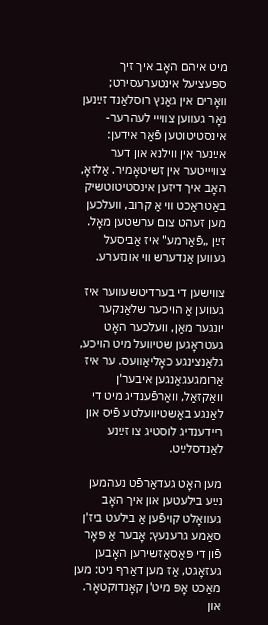מיט איהם האָב איך זיך ספּעציעל אינטערעסירט; װאָרים אין גאַנץ רוסלאַנד זײַנען נאָר געװען צװײי לעהרער-אינסטיטוטען פֿאַר אידען: אײַנער אין װילנא און דער צװײיטער אין זשיטאָמיר. אַלזאָ, האָב איך דיזען אינסטיטוטשיק באַטראַכט װי אַ קרוב, װעלכען מען זעהט צום ערשטען מאָל. זײַן „פֿאַרמע" איז אַביסעל געװען אַנדערש װי אונזערע.

צװישען די בערדיטשעװער איז געװען אַ הױכער שלאַנקער יונגער מאַן, װעלכער האָט געטראָגען שטיװעל מיט הױכע, גלאַנצינגע כאָליאַװעס. ער איז אַרומגעגאַנגען איבער'ן װאַקזאַל, װאַרפֿענדיג מיט די לאַנגע באַשטיװעלטע פֿיס און רײדענדיג לוסטיג צו זײַנע לאַנדסלײַט.

מען האָט געדאַרפֿט נעהמען נײַע בילעטען און איך האָב געװאָלט קױפֿען אַ בילעט ביז'ן סאַמע גרענעץ; אָבער אַ פּאָר פֿון די פּאַסאַזשירען האָבען געזאָגט, אַז מען דאַרף ניט: מען מאַכט אָפּ מיט'ן קאָנדוקטאָר. און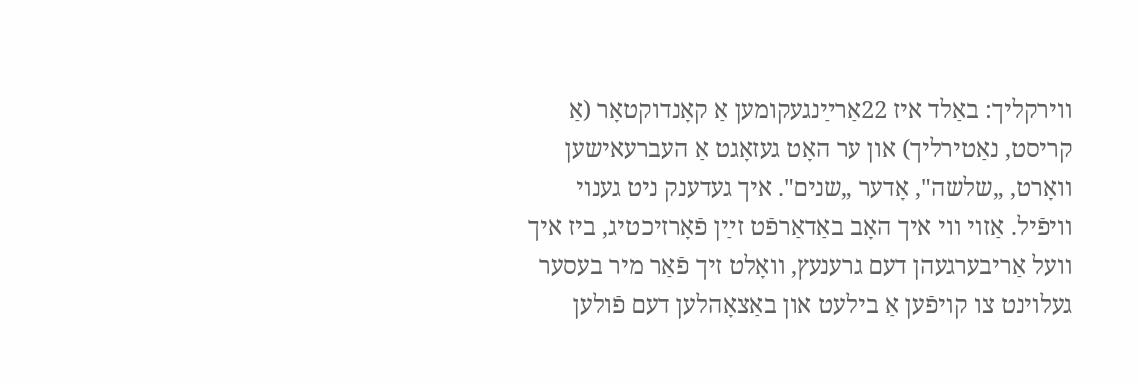װירקליך: באַלד איז 22אַרײַנגעקומען אַ קאָנדוקטאָר (אַ קריסט, נאַטירליך) און ער האָט געזאָגט אַ העברעאישען װאָרט, „שלשה", אָדער „שנים". איך געדענק ניט גענױ װיפֿיל. אַזױ װי איך האָב באַדאַרפֿט זײַן פֿאָרזיכטיג, ביז איך װעל אַריבערגעהן דעם גרענעץ, װאָלט זיך פֿאַר מיר בעסער געלױנט צו קױפֿען אַ בילעט און באַצאָהלען דעם פֿולען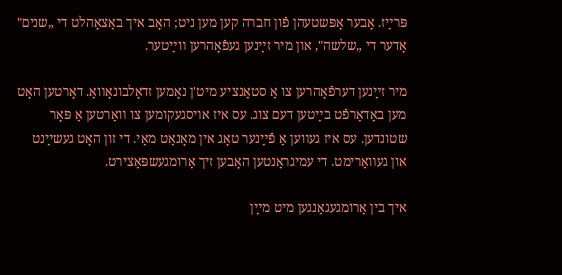פּרײַז. אָבער אָפּשטעהן פֿון חברה קען מען ניט; האָב איך באַצאָהלט די „שנים" אָדער די „שלשה", און מיר זײַנען געפֿאָהרען װײַטער.

מיר זײַנען דערפֿאָהרען צו אַ סטאַנציע מיט'ן נאָמען זדאָלבונאָװאַ. דאָרטען האָט מען באַדאַרפֿט בײַטען דעם צוג. עס איז אױסגעקומען צו װאַרטען אַ פּאָר שטונדען. עס איז געװען אַ פֿײַנער טאָג אין מאָנאַט מאַי. די זון האָט געשײַנט און געװאַרימט. די עמיגראַנטען האָבען זיך אַרומגעשפּאַצירט.

איך בין אַרומגעגאַנגען מיט מײַן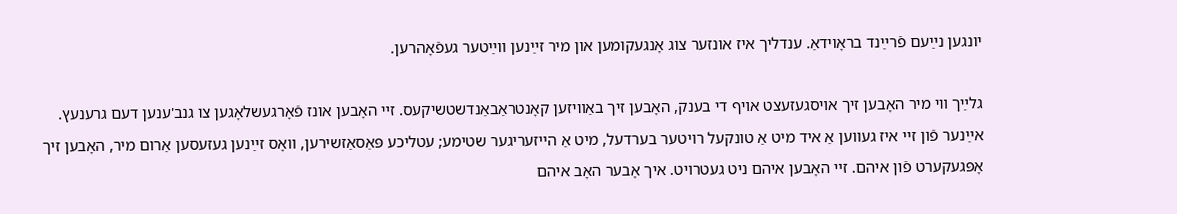יונגען נײַעם פֿרײַנד בראָוידאַ. ענדליך איז אונזער צוג אָנגעקומען און מיר זײַנען װײַטער געפֿאָהרען.

גלײַך װי מיר האָבען זיך אױסגעזעצט אױף די בענק, האָבען זיך באַװיזען קאָנטראַבאַנדשטשיקעס. זײ האָבען אונז פֿאָרגעשלאָגען צו גנב'ענען דעם גרענעץ. אײַנער פֿון זײ איז געװען אַ איד מיט אַ טונקעל רױטער בערדעל, מיט אַ הײזעריגער שטימע; עטליכע פּאַסאַזשירען, װאָס זײַנען געזעסען אַרום מיר, האָבען זיך אָפּגעקערט פֿון איהם. זײ האָבען איהם ניט געטרױט. איך אָבער האָב איהם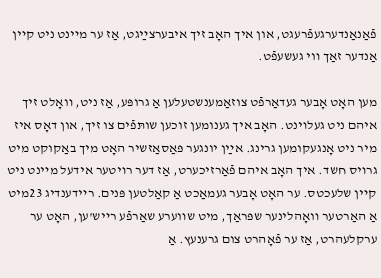פֿאַנאַנדערגעפֿרעגט, און איך האָב זיך איבערצײַגט, אַז ער מײנט ניט קײן אַנדער זאַך װי געשעפֿט.

מען האָט אָבער געדאַרפֿט צוזאַמענשטעלען אַ גרופּע, אַז ניט, װאָלט זיך איהם ניט געלױנט. האָב איך גענומען זוכען שותּפֿים צו זיך, און דאָס איז מיר ניט אָנגעקומען גרינג. אײַן יונגער פּאַסאַזשיר האָט מיך באַקוקט מיט גרױס חשד. איך האָב איהם פֿאַרזיכערט, אַז דער רױטער אידעל מײנט ניט קײן שלעכטס. ער האָט אָבער געמאַכט אַ קאַלטען פּנים. רײדענדיג 23מיט אַ האַרטער װאָהלינער שפּראַך, מיט שװערע שאַרפֿע רײש'ען, האָט ער ערקלעהרט, אַז ער פֿאָהרט צום גרענעץ. אַ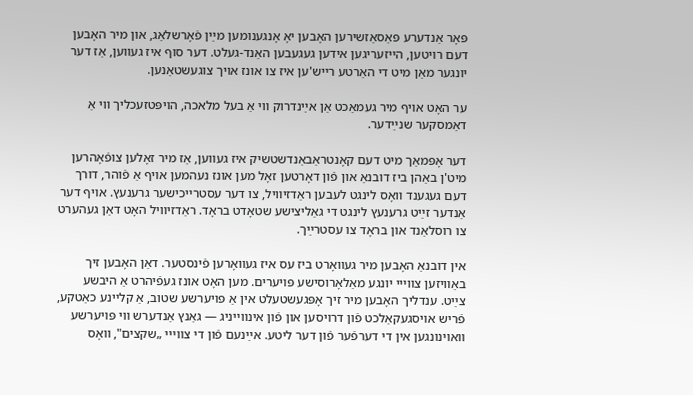פּאָר אַנדערע פּאַסאַזשירען האָבען יאָ אָנגענומען מײַן פֿאָרשלאַג, און מיר האָבען דעם רױטען, הײזעריגען אידען געגעבען האַנד-געלט. דער סוף איז געװען, אַז דער יונגער מאַן מיט די האַרטע רײש'ען איז צו אונז אױך צוגעשטאַנען.

ער האָט אױף מיר געמאַכט אַן אײַנדרוק װי אַ בעל מלאכה, הױפּטזעכליך װי אַ דאַמסקער שנײַדער.

דער אָפּמאַך מיט דעם קאָנטראַבאַנדשטשיק איז געװען, אַז מיר זאָלען צופֿאָהרען מיט'ן באַהן ביז דובנאַ און פֿון דאָרטען זאָל מען אונז נעהמען אױף אַ פֿוהר, דורך דעם געגענד װאָס לינגט לעבען ראַדזיװיל, צו דער עסטרײכישער גרענעץ. אױף דער אַנדער זײַט גרענעץ לינגט די גאַליצישע שטאָדט בראָד. ראַדזיװיל האָט דאַן געהערט צו רוסלאַנד און בראָד צו עסטרײַך.

אין דובנאַ האָבען מיר געװאָרט ביז עס איז געװאָרען פֿינסטער. דאַן האָבען זיך באַװיזען צװײי יונגע מאַלאָרוסישע פּױערים. מען האָט אונז געפֿיהרט אַ היבשע צײַט. ענדליך האָבען מיר זיך אָפּגעשטעלט אין אַ פּױערשע שטוב, אַ קלײנע כאַטקע, פֿריש אױסגעקאַלכט פֿון דרױסען און פֿון אינװײניג — גאַנץ אַנדערש װי פּױערשע װאוינונגען אין די דערפֿער פֿון דער ליטע. אײַנעם פֿון די צװײי „שקצים", װאָס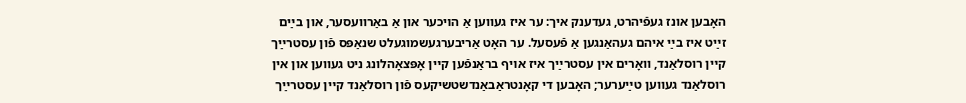האָבען אונז געפֿיהרט, געדענק איך: ער איז געװען אַ הױכער און אַ באַרװעסער, און בײַם זײַט איז בײַ איהם געהאַנגען אַ פֿעסעל. ער האָט אַריבערגעשמוגעלט שנאַפּס פֿון עסטרײַך קײן רוסלאַנד, װאָרים אין עסטרײַך איז אױף בראַנפֿען קײן אָפּצאָהלונג ניט געװען און אין רוסלאַנד געװען טײַערער; האָבען די קאָנטראַבאַנדשטשיקעס פֿון רוסלאַנד קײן עסטרײַך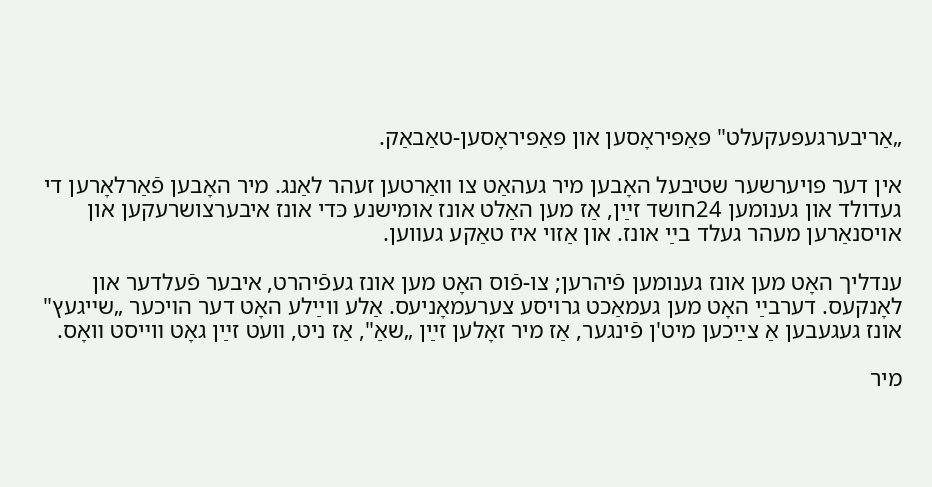„אַריבערגעפּעקעלט" פּאַפּיראָסען און פּאַפּיראָסען-טאַבאַק.

אין דער פּױערשער שטיבעל האָבען מיר געהאַט צו װאַרטען זעהר לאַנג. מיר האָבען פֿאַרלאָרען די געדולד און גענומען 24חושד זײַן, אַז מען האַלט אונז אומישנע כּדי אונז איבערצושרעקען און אױסנאַרען מעהר געלד בײַ אונז. און אַזױ איז טאַקע געװען.

ענדליך האָט מען אונז גענומען פֿיהרען; צו-פֿוס האָט מען אונז געפֿיהרט, איבער פֿעלדער און לאָנקעס. דערבײַ האָט מען געמאַכט גרױסע צערעמאָניעס. אַלע װײַלע האָט דער הױכער „שײגעץ" אונז געגעבען אַ צײַכען מיט'ן פֿינגער, אַז מיר זאָלען זײַן „שאַ", אַז ניט, װעט זײַן גאָט װײסט װאָס.

מיר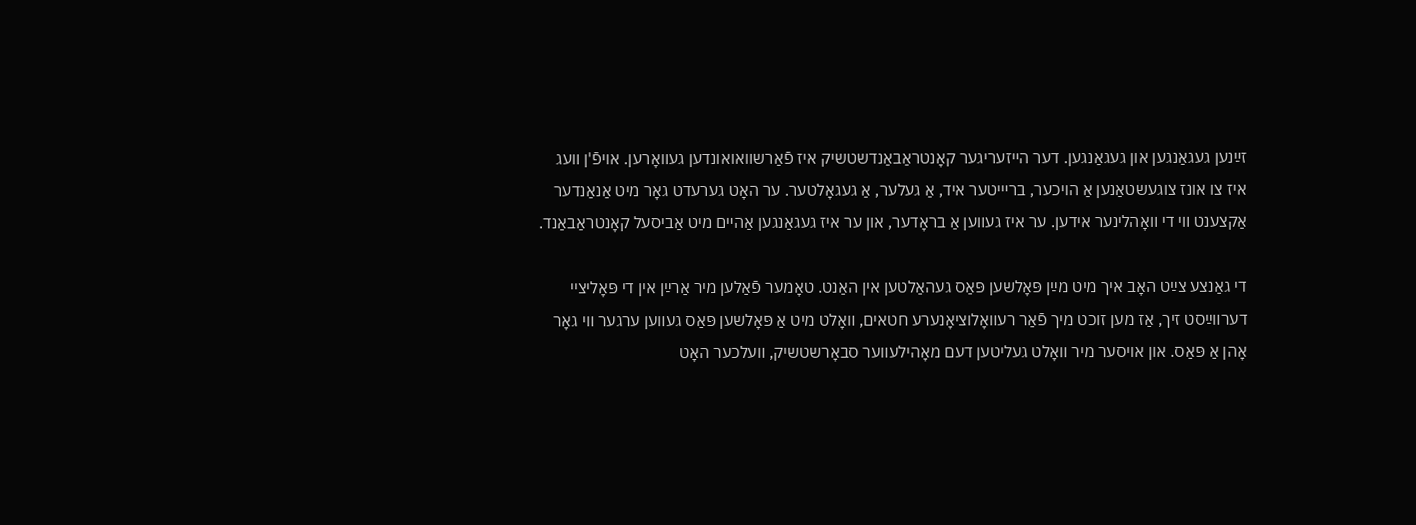זײַנען געגאַנגען און געגאַנגען. דער הײזעריגער קאָנטראַבאַנדשטשיק איז פֿאַרשװאואונדען געװאָרען. אױפֿ'ן װעג איז צו אונז צוגעשטאַנען אַ הױכער, ברײיטער איד, אַ געלער, אַ געגאָלטער. ער האָט גערעדט גאָר מיט אַנאַנדער אַקצענט װי די װאָהלינער אידען. ער איז געװען אַ בראָדער, און ער איז געגאַנגען אַהײם מיט אַביסעל קאָנטראַבאַנד.

די גאַנצע צײַט האָב איך מיט מײַן פּאָלשען פּאַס געהאַלטען אין האַנט. טאָמער פֿאַלען מיר אַרײַן אין די פּאָליציי דערװײַסט זיך, אַז מען זוכט מיך פֿאַר רעװאָלוציאָנערע חטאים, װאָלט מיט אַ פּאָלשען פּאַס געװען ערגער װי גאָר אָהן אַ פּאַס. און אױסער מיר װאָלט געליטען דעם מאָהילעװער סבאָרשטשיק, װעלכער האָט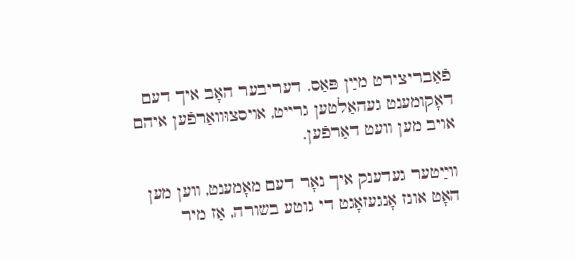פֿאַבריצירט מײַן פּאַס. דעריבער האָב איך דעם דאָקומענט געהאַלטען גרײט, אױסצוּװאַרפֿען איהם אױב מען װעט דאַרפֿען.

װײַטער געדענק איך נאָר דעם מאָמענט, װען מען האָט אונז אָנגעזאָגט די גוטע בשורה, אַז מיר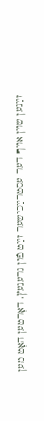זײַנען שױן אױף דער עסטרײַכישער זײַט פֿון גרענעץ. דאָרטען האָט מען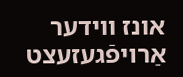אונז װידער אַרױפֿגעזעצט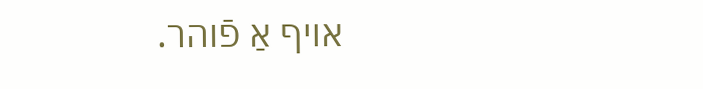אױף אַ פֿוהר.